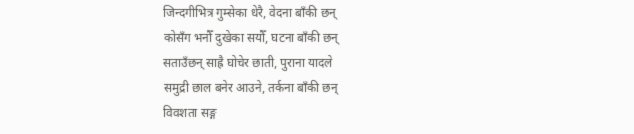जिन्दगीभित्र गुम्सेका धेरै, वेदना बाँकी छन्
कोसँग भनौँ दुखेका सयौँ, घटना बाँकी छन्
सताउँछन् साह्रै घोचेर छाती, पुराना यादले
समुद्री छाल बनेर आउने, तर्कना बाँकी छन्
विवशता सङ्ग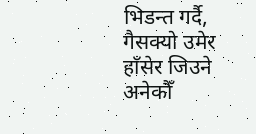भिडन्त गर्दै, गैसक्यो उमेर
हाँसेर जिउने अनेकौँ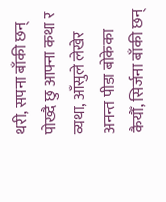थरी, सपना बाँकी छन्
पोख्दै छु आफ्ना कथा र व्यथा, आँसुले लेखेर
अनन्त पीडा बोकेका कैयौँ, सिर्जना बाँकी छन्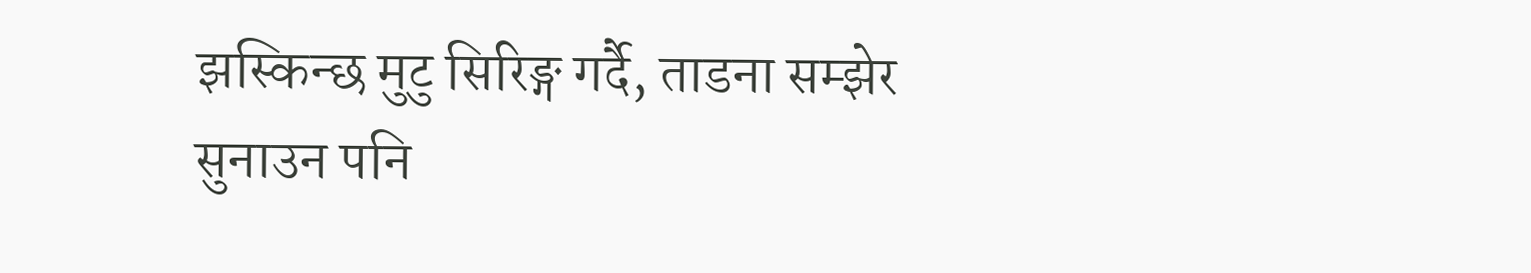झस्किन्छ मुटु सिरिङ्ग गर्दै, ताडना सम्झेर
सुनाउन पनि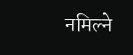नमिल्ने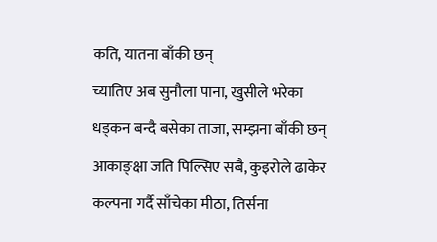कति, यातना बाँकी छन्
च्यातिए अब सुनौला पाना, खुसीले भरेका
धड्कन बन्दै बसेका ताजा, सम्झना बाँकी छन्
आकाङ्क्षा जति पिल्सिए सबै, कुइरोले ढाकेर
कल्पना गर्दै साँचेका मीठा, तिर्सना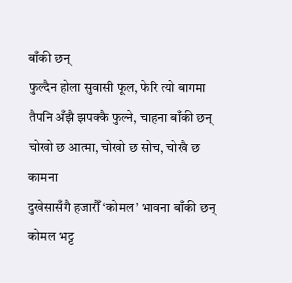बाँकी छन्
फुल्दैन होला सुवासी फूल, फेरि त्यो बागमा
तैपनि अँझै झपक्कै फुल्ने, चाहना बाँकी छन्
चोखो छ आत्मा, चोखो छ सोच, चोखै छ कामना
दुखेसासँगै हजारौँ ‘कोमल’ भावना बाँकी छन्
कोमल भट्ट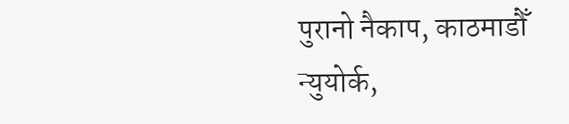पुरानो नैकाप, काठमाडौँ
न्युयोर्क,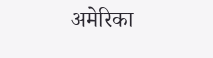अमेरिका